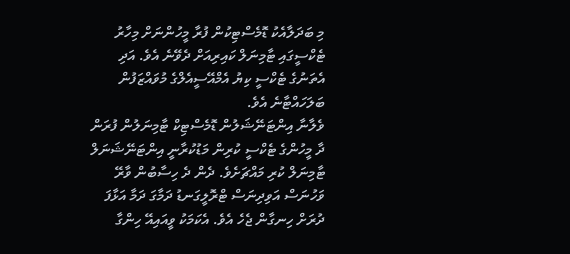މި ބަދަލާއެކު ޑޮމެސްޓިކުން ފުރާ މީހުންނަށް މިހާރު ޓެކްސީގައި ޓާމިނަލް ކައިރިއަށް ދެވޭނެ އެވެ. އަދި އެތަނުގެ ޓެކްސީ ކިޔު އެމްއޭސީއެލްގެ މުވައްޒަފުން ބަލަހައްޓާނެ އެވެ.
ވެލާނާ އިންޓަނޭޝަލުން ޑޮމެސްޓިކް ޓާމިނަލުން ފުރަން ދާ މީހުންގެ ޓެކްސީ ކުރިން މަޑުކުރާނީ އިންޓަނޭޝަނަލް ޓާމިނަލް ކުރި މައްޗަށެވެ. ދެން ދެ ހިސާބުން ވާރޭ ވަހުނަސް އަވިދިނަސް ޓްރޮލީގަނޑު ދަމާގަ ދަމާ އަޅާފަ ދުރަށް ހިނގާން ޖެހެ އެވެ. އެކަމަކު ވީއައިއޭ ހިންގާ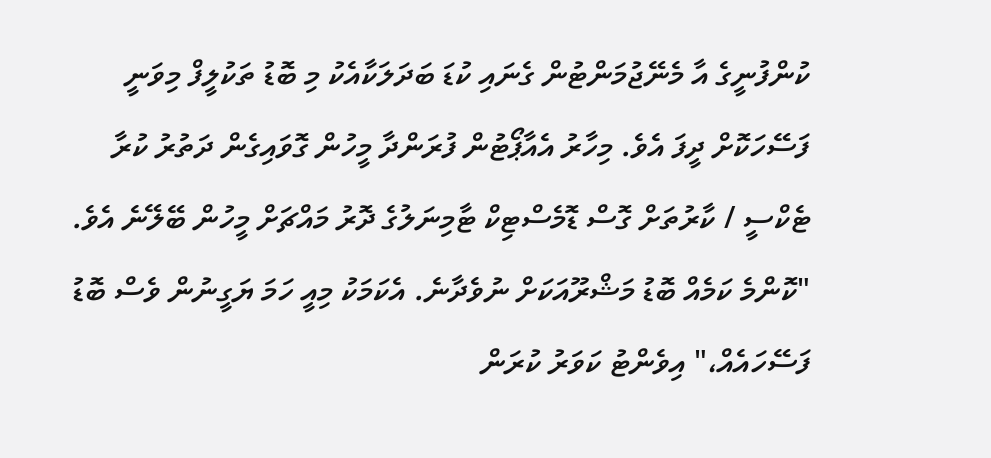ކުންފުނީގެ އާ މެނޭޖުމަންޓުން ގެނައި ކުޑަ ބަދަލަކާއެކު މި ބޮޑު ތަކުލީފް މިވަނީ ފަސޭހަކޮށް ދީފަ އެވެ. މިހާރު އެއާޕޯޓުން ފުރަންދާ މީހުން ގޮވައިގެން ދަތުރު ކުރާ ޓެކްސީ / ކާރުތަށް ގޮސް ޑޮމެސްޓިކް ޓާމިނަލުގެ ދޮރު މައްޗަށް މީހުން ބޭލޭނެ އެވެ.
"ކޮންމެ ކަމެއް ބޮޑު މަޝްރޫއަކަށް ނުވެދާނެ. އެކަމަކު މިއީ ހަމަ ޔަގީނުން ވެސް ބޮޑު ފަސޭހައެއް،" އިވެންޓު ކަވަރު ކުރަން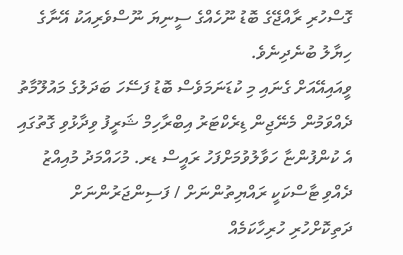ގޮސްހުރި ރާއްޖޭގެ ބޮޑު ނޫހެއްގެ ސީނިޔަ ނޫސްވެރިއަކު އޭނާގެ ހިޔާލު ބުނެދިނެވެ.
ވީއައިއޭއަށް ގެނައި މި ކުޑަނަމަވެސް ބޮޑު ފަސޭހަ ބަދަލުގެ މައުލޫމާތު ދެއްވަމުން މެނޭޖިން ޑިރެކްޓަރު އިބްރާހިމް ޝަރީފު ވިދާޅުވި ގޮތުގައި އެ ކުންފުންޏާ ހަވާލުވުމަށްފަހު ރައީސް ޑރ. މުހައްމަދު މުއިއްޒު ދެއްވި ޓާސްކަކީ ރައްޔިތުންނަށް / ފަސިންޖަރުންނަށް ދަތިކޮށްހުރި ހުރިހާކަމެއް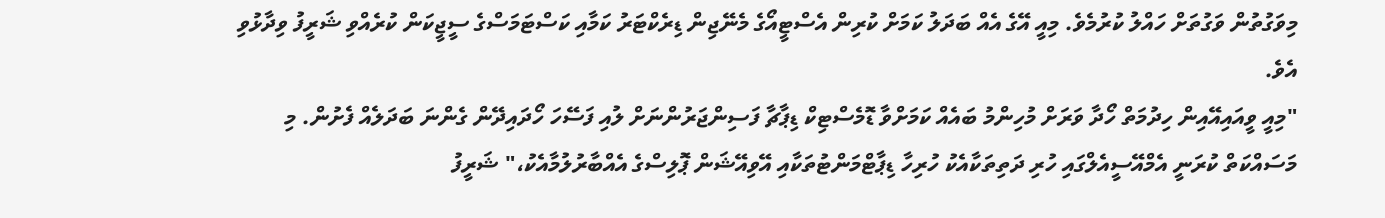މިވަގުތުން ވަގުތަށް ހައްލު ކުރުމެވެ. މިއީ އޭގެ އެއް ބަދަލު ކަމަށް ކުރިން އެސްޓީއޯގެ މެނޭޖިން ޑިރެކްޓަރު ކަމާއި ކަސްޓަމަސްގެ ސީޖީކަން ކުރެއްވި ޝަރީފު ވިދާޅުވި އެވެ.
"މިއީ ވީއައިއޭއިން ހިދުމަތް ހޯދާ ވަރަށް މުހިންމު ބައެއް ކަމަށްވާ ޑޮމެސްޓިކް ޑިޕާޗާ ފަސިންޖަރުންނަށް ލުއި ފަސޭހަ ހޯދައިދޭން ގެންނަ ބަދަލެއް ފެށުން. މި މަސައްކަތް ކުރަނީ އެމްއޭސީއެލްގައި ހުރި ދަތިތަކާއެކު ހުރިހާ ޑިޕާޓްމަންޓުތަކާއި އޭވިއޭޝަން ޕޮލިސްގެ އެއްބާރުލުމާއެކު،" ޝަރީފު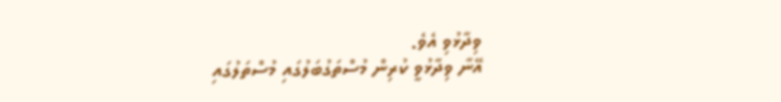ވިދާޅުވި އެވެ.
އޭނާ ވިދާޅުވީ ކުރިން މުސްތަގުބަލުގައި މުސްތަލުގައި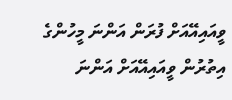ވީއައިއޭއަށް ފުރަން އަންނަ މީހުންގެ އިތުރުން ވީއައިއޭއަށް އަންނަ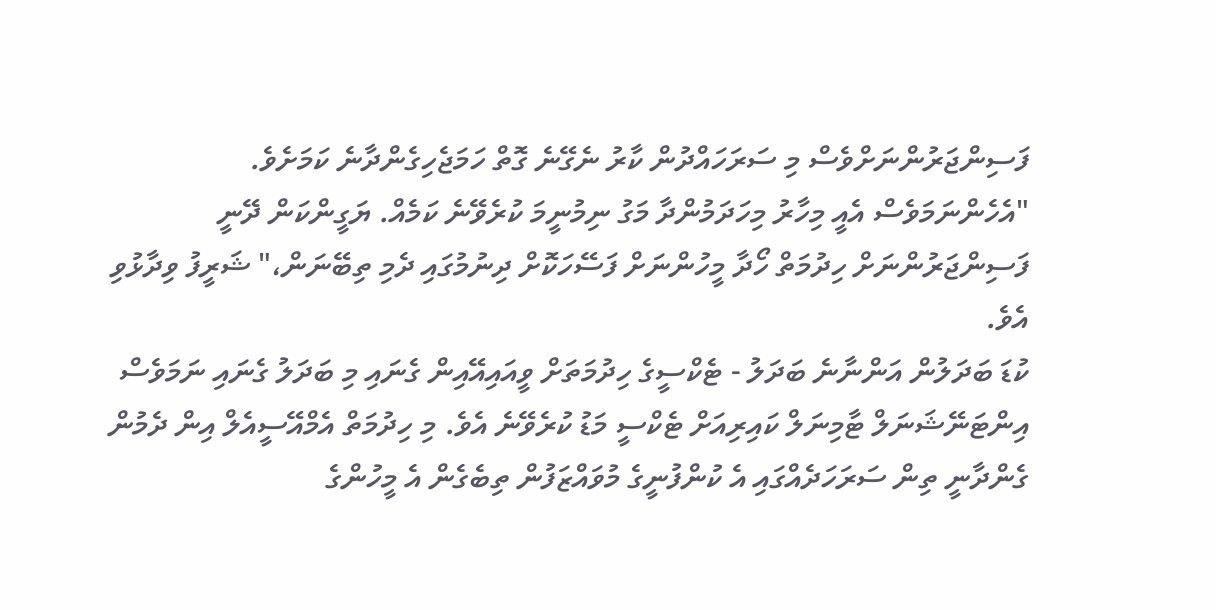ފަސިންޖަރުންނަށްވެސް މި ސަރަހައްދުން ކާރު ނެގޭނެ ގޮތް ހަމަޖެހިގެންދާނެ ކަމަށެވެ.
"އެހެންނަމަވެސް އެއީ މިހާރު މިހަދަމުންދާ މަގު ނިމުނީމަ ކުރެވޭނެ ކަމެއް. ޔަގީންކަން ދޭނީ ފަސިންޖަރުންނަށް ހިދުމަތް ހޯދާ މީހުންނަށް ފަސޭހަކޮށް ދިނުމުގައި ދެމި ތިބޭނަން،" ޝަރީފު ވިދާޅުވި އެވެ.
ކުޑަ ބަދަލުން އަންނާނެ ބަދަލު - ޓެކްސީގެ ހިދުމަތަށް ވީއައިއޭއިން ގެނައި މި ބަދަލު ގެނައި ނަމަވެސް އިންޓަނޭޝަނަލް ޓާމިނަލް ކައިރިއަށް ޓެކްސީ މަޑު ކުރެވޭނެ އެވެ. މި ހިދުމަތް އެމްއޭސީއެލް އިން ދެމުން ގެންދާނީ ތިން ސަރަހަދެއްގައި އެ ކުންފުނީގެ މުވައްޒަފުން ތިބެގެން އެ މީހުންގެ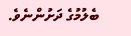ބެލުމުގެ ދަށުންނެވެ.